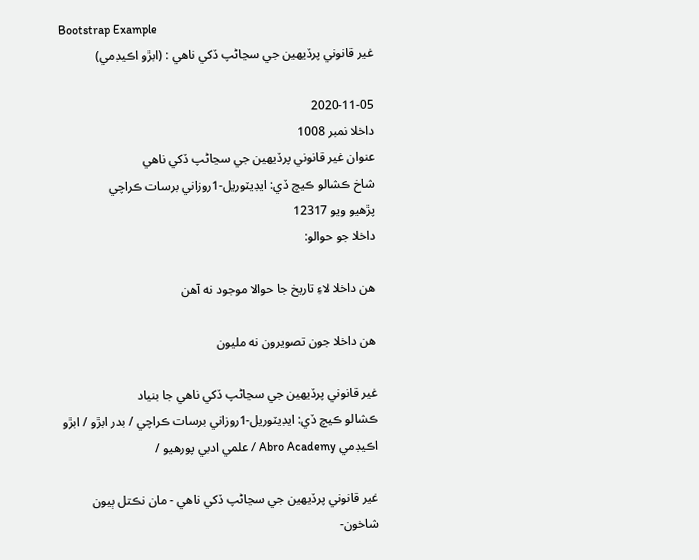Bootstrap Example
غير قانوني پرڏيهين جي سڃاڻپ ڏکي ناهي : (ابڙو اڪيڊمي)

2020-11-05
داخلا نمبر 1008
عنوان غير قانوني پرڏيهين جي سڃاڻپ ڏکي ناهي
شاخ ڪشالو ڪيچ ڏي: ايڊيٽوريل-1روزاني برسات ڪراچي
پڙهيو ويو 12317
داخلا جو حوالو:

هن داخلا لاءِ تاريخ جا حوالا موجود نه آهن

هن داخلا جون تصويرون نه مليون

غير قانوني پرڏيهين جي سڃاڻپ ڏکي ناهي جا بنياد
ڪشالو ڪيچ ڏي: ايڊيٽوريل-1روزاني برسات ڪراچي / بدر ابڙو / ابڙو اڪيڊمي Abro Academy / علمي ادبي پورهيو /

غير قانوني پرڏيهين جي سڃاڻپ ڏکي ناهي - مان نڪتل ٻيون شاخون-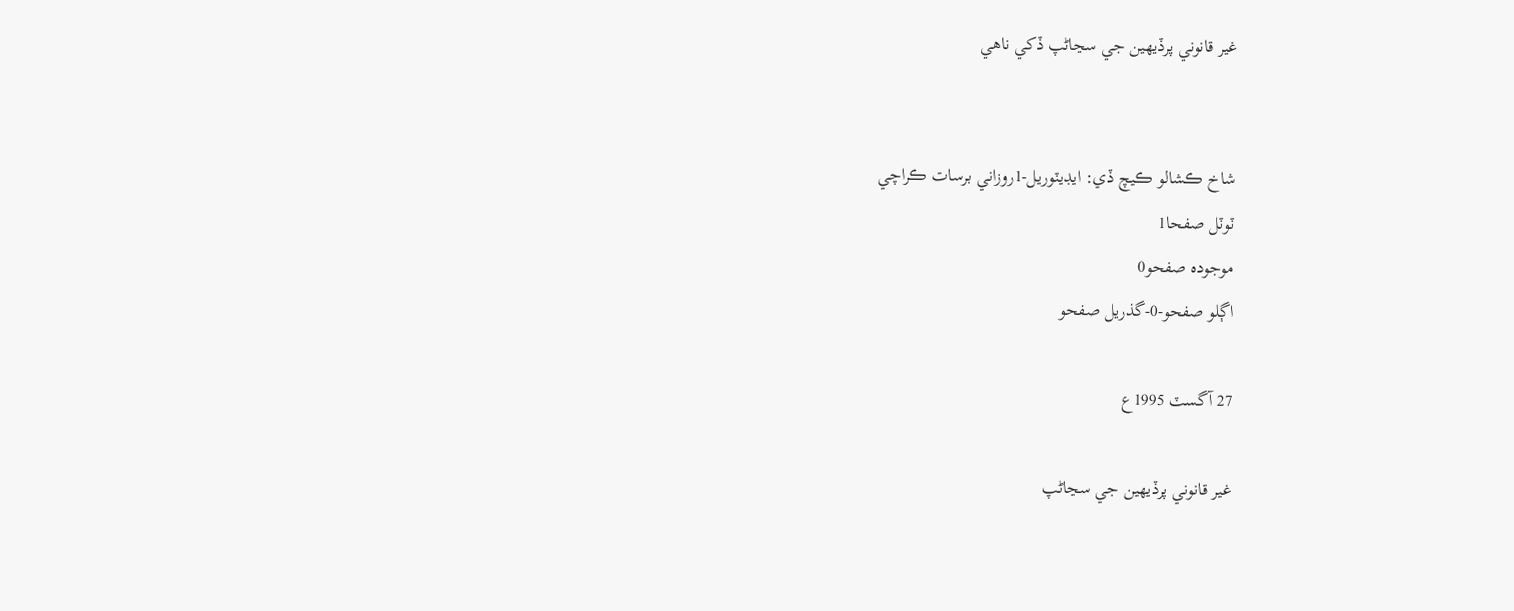غير قانوني پرڏيهين جي سڃاڻپ ڏکي ناهي


شاخ ڪشالو ڪيچ ڏي: ايڊيٽوريل-1روزاني برسات ڪراچي
ٽوٽل صفحا1
موجودہ صفحو0
اڳلو صفحو-0-گذريل صفحو

27 آگسٽ 1995ع

غير قانوني پرڏيهين جي سڃاڻپ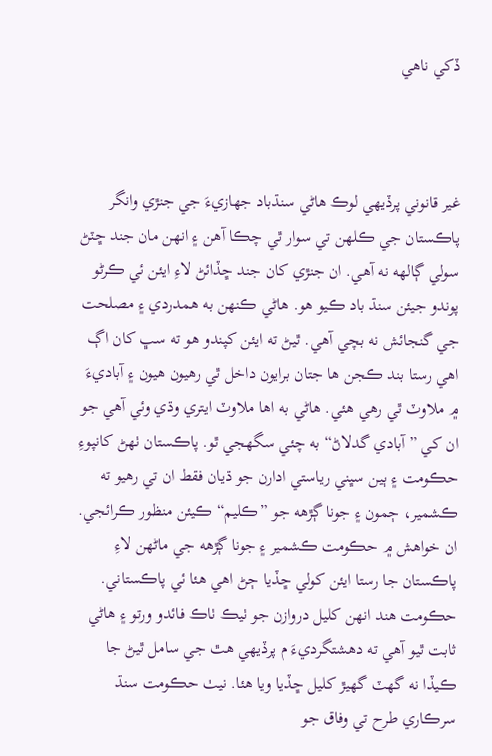ڏکي ناهي



غير قانوني پرڏيهي لوڪ هاڻي سنڌباد جهازيءَ جي جنڙي وانگر پاڪستان جي ڪلهن تي سوار ٿي چڪا آهن ۽ انهن مان جند ڇٽڻ سولي ڳالهه نه آهي. ان جنڙي کان جند ڇڏائڻ لاءِ ايئن ئي ڪرڻو پوندو جيئن سنڌ باد ڪيو هو. هاڻي ڪنهن به همدردي ۽ مصلحت جي گنجائش نه بچي آهي. ٿيڻ ته ايئن کپندو هو ته سڀ کان اڳ اهي رستا بند ڪجن ها جتان برايون داخل ٿي رهيون هيون ۽ آباديءَ ۾ ملاوٽ ٿي رهي هئي. هاڻي به اها ملاوٽ ايتري وڌي وئي آهي جو ان کي ”آبادي گدلاڻ“ به چئي سگهجي ٿو. پاڪستان ٺهڻ کانپوءِ حڪومت ۽ ٻين سڀني رياستي ادارن جو ڌيان فقط ان تي رهيو ته ڪشمير، ڄمون ۽ جونا ڳڙهه جو ”ڪليم“ ڪيئن منظور ڪرائجي. ان خواهش ۾ حڪومت ڪشمير ۽ جونا ڳڙهه جي ماڻهن لاءِ پاڪستان جا رستا ايئن کولي ڇڏيا ڄڻ اهي هئا ئي پاڪستاني. حڪومت هند انهن کليل دروازن جو ٺيڪ ٺاڪ فائدو ورتو ۽ هاڻي ثابت ٿيو آهي ته دهشتگرديءَ م پرڏيهي هٿ جي سامل ٿيڻ جا ڪيڏا نه گهٽ گهيڙ کليل ڇڏيا ويا هئا. نيٺ حڪومت سنڌ سرڪاري طرح تي وفاق جو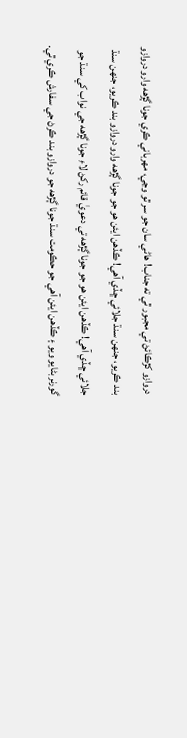دروازو کڙڪائڻ تي مجبور ٿي ته جناب! هاڻي سان جو سر ٿو وڃي، مهرباني ڪري جونا ڳڙهه وارو دروازو بند ڪريو، جنهن سنڌ جلائي ڇڏي آهي! ڪڏهن ايئن هو جو جونا ڳڙهه وارو دروازو بند ڪريو، جنهن سنڌ جلائي ڇڏي آهي! ڪڏهن ايئن هو جو جونا ڳڙهه تي دعويٰ قائم رکڻ لاءِ جونا ڳڙهه جي نواب کي سنڌ جو گورنر بڻايو ويو ۽ ڪڏهن ايئن آهي جو حڪومت سنڌ جونا ڳڙهه جو دروازو بند ڪرڻ جي سفارش ڪري ٿي.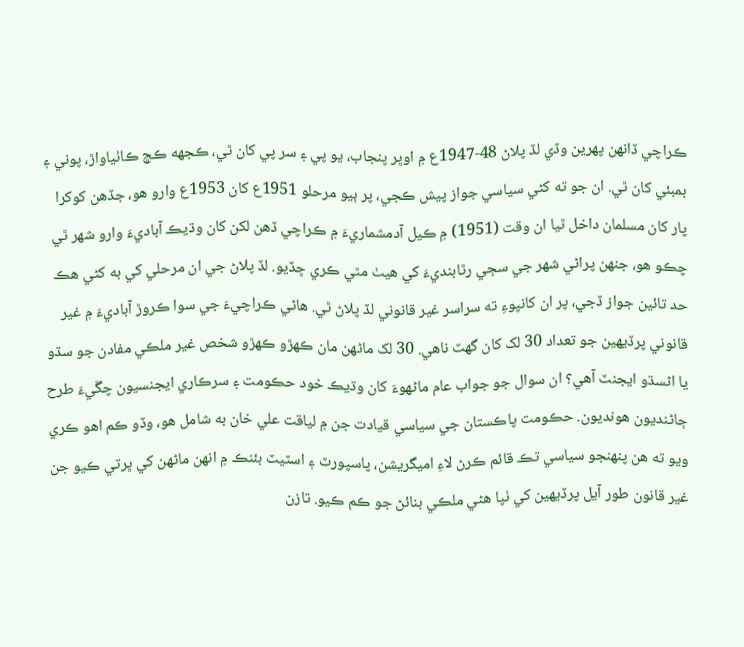ڪراچي ڏانهن پهرين وڏي لڏ پلاڻ 48-1947ع ۾ اوڀر پنجاب، يو پي ۽ سر پي کان ٿي، ڪجهه ڪڇ ڪاٺياواڙ، پوني ۽ بمبئي کان ٿي. ان جو ته کڻي سياسي جواز پيش ڪجي، پر ٻيو مرحلو 1951ع کان 1953ع وارو هو، جڏهن کوکرا پار کان مسلمان داخل ٿيا ان وقت (1951) ۾ ڪيل آدمشماريءَ ۾ ڪراچي ڏهن لکن کان وڌيڪ آباديءَ وارو شهر ٿي چڪو هو، جنهن پراڻي شهر جي سڄي رٿابنديءَ کي هيٺ مٿي ڪري ڇڏيو. لڏ پلاڻ جي ان مرحلي کي به کڻي هڪ حد تائين جواز ڏجي، پر ان کانپوءِ ته سراسر غير قانوني لڏ پلاڻ ٿي. هاڻي ڪراچيءَ جي سوا ڪروڙ آباديءَ ۾ غير قانوني پرڏيهين جو تعداد 30 لک کان گهٽ ناهي. 30 لک ماڻهن مان ڪهڙو ڪهڙو شخص غير ملڪي مفادن جو سڌو يا اڻسڌو ايجنٽ آهي؟ ان سوال جو جواب عام ماڻهوءَ کان وڌيڪ خود حڪومت ۽ سرڪاري ايجنسيون چڱيءَ طرح ڄاڻنديون هونديون. حڪومت پاڪستان جي سياسي قيادت جن ۾ لياقت علي خان به شامل هو، وڏو ڪم اهو ڪري ويو ته هن پنهنجو سياسي تڪ قائم ڪرڻ لاءِ اميگريشن، پاسپورٽ ۽ اسٽيٽ بئنڪ ۾ انهن ماڻهن کي ڀرتي ڪيو جن غير قانون طور آيل پرڏيهين کي ٺپا هڻي ملڪي بنائڻ جو ڪم ڪيو. تازن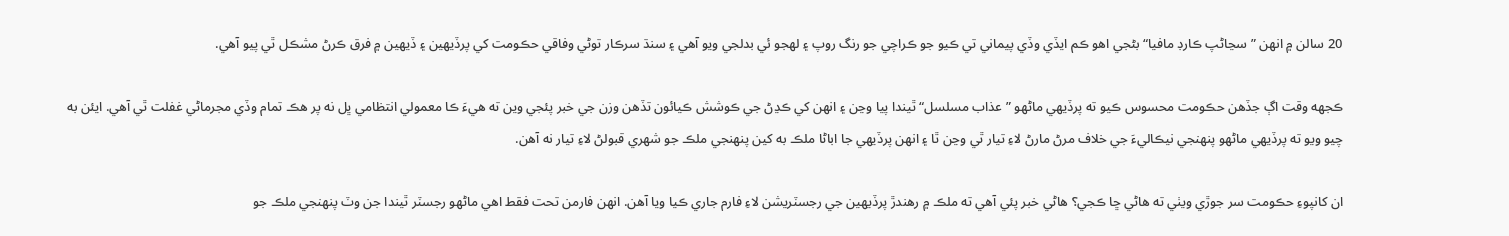20 سالن ۾ انهن ”سڃاڻپ ڪارڊ مافيا“ بڻجي اهو ڪم ايڏي وڏي پيماني تي ڪيو جو ڪراچي جو رنگ روپ ۽ لهجو ئي بدلجي ويو آهي ۽ سنڌ سرڪار توڻي وفاقي حڪومت کي پرڏيهين ۽ ڏيهين ۾ فرق ڪرڻ مشڪل ٿي پيو آهي.

ڪجهه وقت اڳ جڏهن حڪومت محسوس ڪيو ته پرڏيهي ماڻهو ”عذاب مسلسل“ ٿيندا پيا وڃن ۽ انهن کي ڪڍڻ جي ڪوشش ڪيائون تڏهن وزن جي خبر پئجي وين ته هيءَ ڪا معمولي انتظامي ڀل نه پر هڪ تمام وڏي مجرماڻي غفلت ٿي آهي. ايئن به چيو ويو ته پرڏيهي ماڻهو پنهنجي نيڪاليءَ جي خلاف مرڻ مارڻ لاءِ تيار ٿي وڃن ٿا ۽ انهن پرڏيهي جا اباڻا ملڪ به کين پنهنجي ملڪ جو شهري قبولڻ لاءِ تيار نه آهن.

ان کانپوءِ حڪومت سر جوڙي ويٺي ته هاڻي ڇا ڪجي؟ هاڻي خبر پئي آهي ته ملڪ ۾ رهندڙ پرڏيهين جي رجسٽريشن لاءِ فارم جاري ڪيا ويا آهن. انهن فارمن تحت فقط اهي ماڻهو رجسٽر ٿيندا جن وٽ پنهنجي ملڪ جو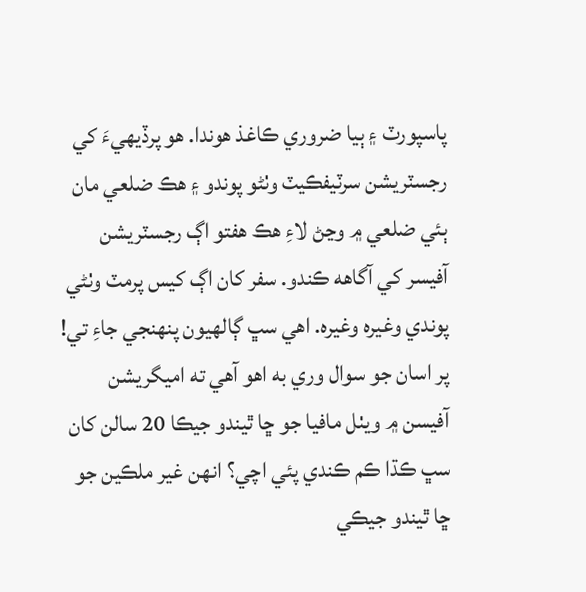پاسپورٽ ۽ ٻيا ضروري ڪاغذ هوندا. هو پرڏيهيءَ کي رجسٽريشن سرٽيفڪيٽ وٺڻو پوندو ۽ هڪ ضلعي مان ٻئي ضلعي ۾ وڃڻ لاءِ هڪ هفتو اڳ رجسٽريشن آفيسر کي آگاهه ڪندو. سفر کان اڳ کيس پرمٽ وٺڻي پوندي وغيره وغيره. اهي سڀ ڳالهيون پنهنجي جاءِ تي! پر اسان جو سوال وري به اهو آهي ته اميگريشن آفيسن ۾ ويٺل مافيا جو ڇا ٿيندو جيڪا 20 سالن کان سڀ ڪڌا ڪم ڪندي پئي اچي؟ انهن غير ملڪين جو ڇا ٿيندو جيڪي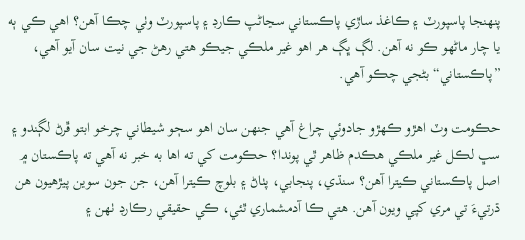پنهنجا پاسپورٽ ۽ ڪاغذ ساڙي پاڪستاني سڃاڻپ ڪارڊ ۽ پاسپورٽ وٺي چڪا آهن؟ اهي ڪي ٻه يا چار ماڻهو ڪو نه آهن. لڳ ڀڳ هر اهو غير ملڪي جيڪو هتي رهڻ جي نيت سان آيو آهي، ”پاڪستاني“ بڻجي چڪو آهي.

حڪومت وٽ اهڙو ڪهڙو جادوئي چراغ آهي جنهن سان اهو سڄو شيطاني چرخو ابتو ڦرڻ لڳندو ۽ سڀ لڪل غير ملڪي هڪدم ظاهر ٿي پوندا؟ حڪومت کي ته اها به خبر نه آهي ته پاڪستان ۾ اصل پاڪستاني ڪيترا آهن؟ سنڌي، پنجابي، پٺاڻ ۽ بلوچ ڪيترا آهن، جن جون سوين پيڙهيون هن ڌرتيءَ تي مري کپي ويون آهن. هتي ڪا آدمشماري ٿئي، ڪي حقيقي رڪارڊ ٺهن ۽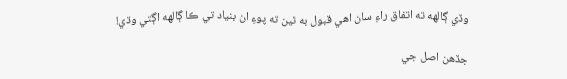وڏي ڳالهه ته اتفاق راءِ سان اهي قبول به ٿين ته پوءِ ان بنياد تي ڪا ڳالهه اڳتي وڌي!

جڏهن اصل جي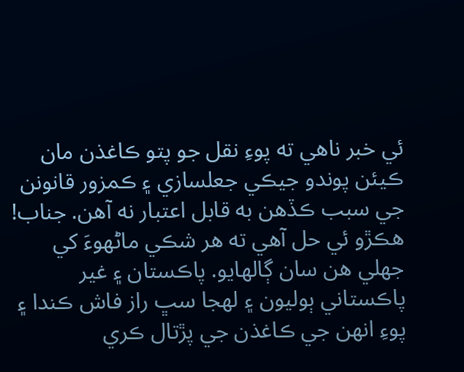ئي خبر ناهي ته پوءِ نقل جو پتو ڪاغذن مان ڪيئن پوندو جيڪي جعلسازي ۽ ڪمزور قانونن جي سبب ڪڏهن به قابل اعتبار نه آهن. جناب! هڪڙو ئي حل آهي ته هر شڪي ماڻهوءَ کي جهلي هن سان ڳالهايو. پاڪستان ۽ غير پاڪستاني ٻوليون ۽ لهجا سڀ راز فاش ڪندا ۽ پوءِ انهن جي ڪاغذن جي پڙتال ڪري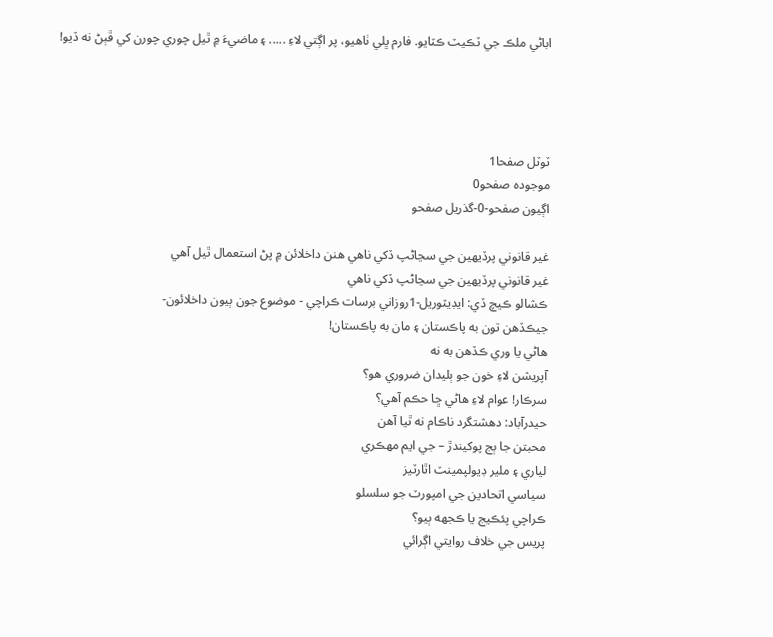اباڻي ملڪ جي ٽڪيٽ ڪٽايو. فارم ڀلي ٺاهيو، پر اڳتي لاءِ ..... ۽ ماضيءَ ۾ ٿيل چوري چورن کي ڦٻڻ نه ڏيو!




ٽوٽل صفحا1
موجودہ صفحو0
اڳيون صفحو-0-گذريل صفحو

غير قانوني پرڏيهين جي سڃاڻپ ڏکي ناهي ھنن داخلائن ۾ پڻ استعمال ٿيل آھي
غير قانوني پرڏيهين جي سڃاڻپ ڏکي ناهي
ڪشالو ڪيچ ڏي: ايڊيٽوريل-1روزاني برسات ڪراچي - موضوع جون ٻيون داخلائون-
جيڪڏهن تون به پاڪستان ۽ مان به پاڪستان!
هاڻي يا وري ڪڏهن به نه
آپريشن لاءِ خون جو ٻليدان ضروري هو؟
سرڪار! عوام لاءِ هاڻي ڇا حڪم آهي؟
حيدرآباد: دهشتگرد ناڪام نه ٿيا آهن
محبتن جا ٻج پوکيندڙ – جي ايم مهڪري
لياري ۽ ملير ڊيولپمينٽ اٿارٽيز
سياسي اتحادين جي امپورٽ جو سلسلو
ڪراچي پئڪيج يا ڪجهه ٻيو؟
پريس جي خلاف روايتي اڳرائي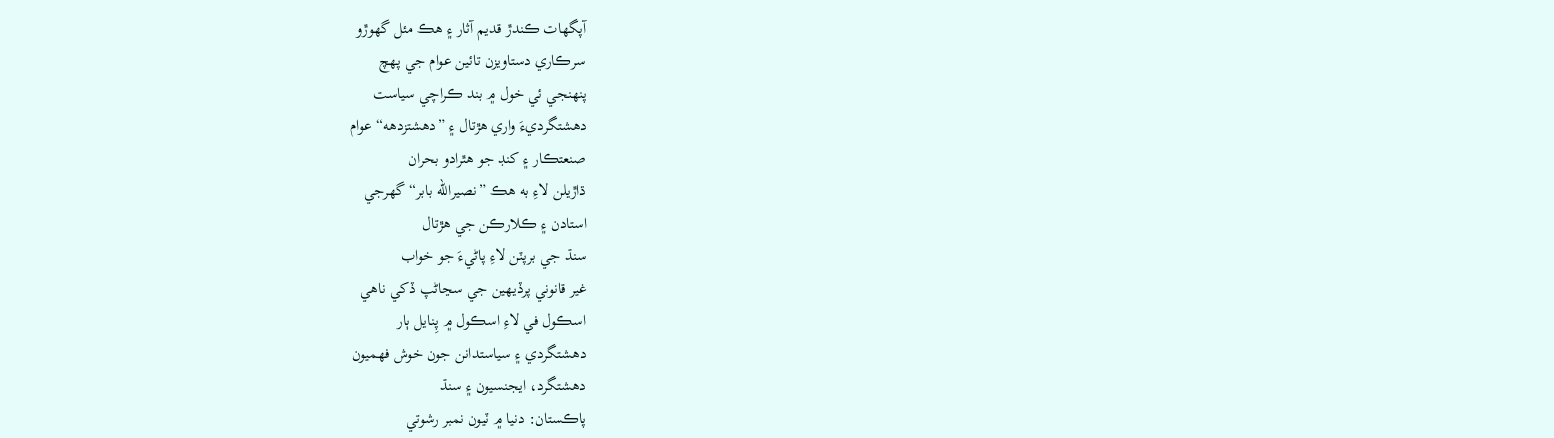آپگهات ڪندڙ قديم آثار ۽ هڪ مئل گهوڙو
سرڪاري دستاويزن تائين عوام جي پهچ
پنهنجي ئي خول ۾ بند ڪراچي سياست
دهشتگرديءَ واري هڙتال ۽ ”دهشتزدهه“ عوام
صنعتڪار ۽ کنڊ جو هٿرادو بحران
ڌاڙيلن لاءِ به هڪ ”نصيرالله بابر“ گهرجي
استادن ۽ ڪلارڪن جي هڙتال
سنڌ جي برپٽن لاءِ پاڻيءَ جو خواب
غير قانوني پرڏيهين جي سڃاڻپ ڏکي ناهي
اسڪول في لاءِ اسڪول ۾ پِنايل ٻار
دهشتگردي ۽ سياستدانن جون خوش فهميون
دهشتگرد، ايجنسيون ۽ سنڌ
پاڪستان: دنيا ۾ ٽيون نمبر رشوتي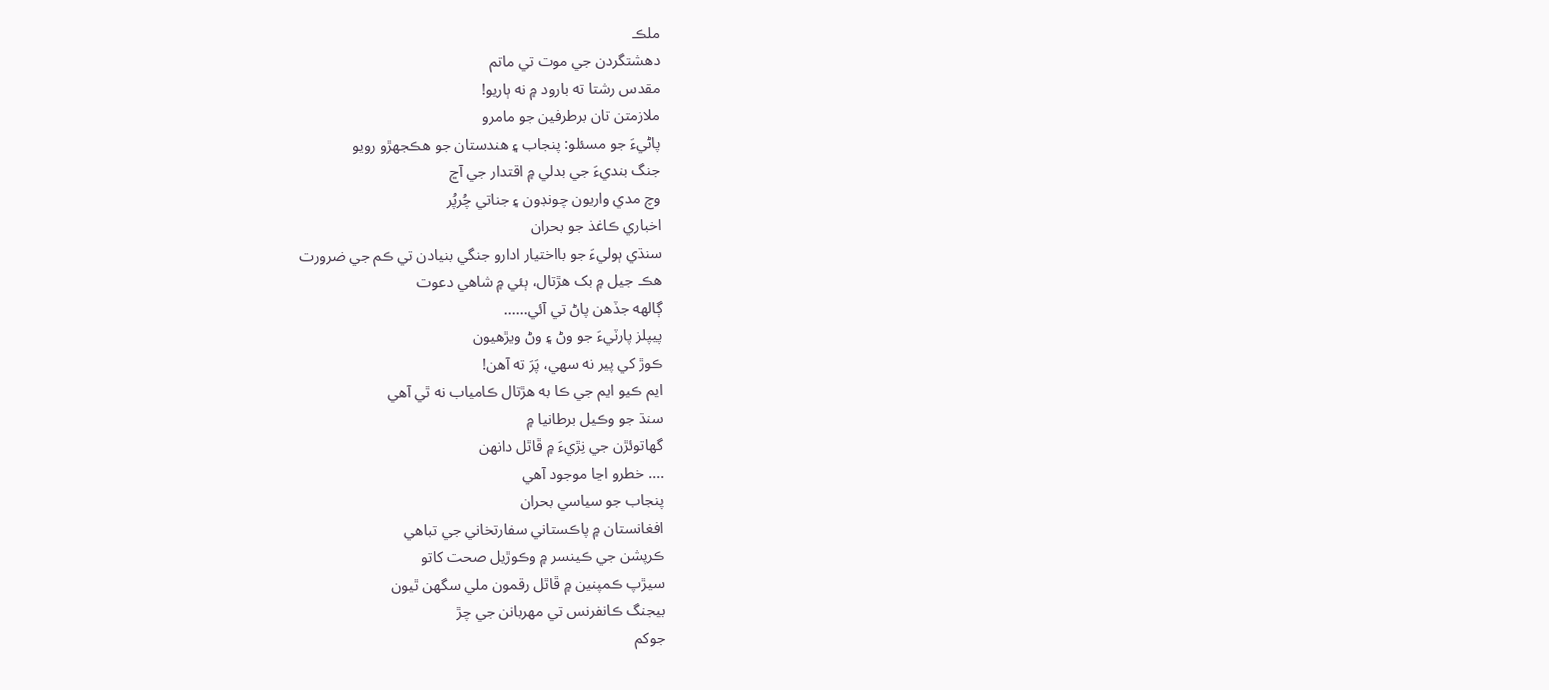ملڪ
دهشتگردن جي موت تي ماتم
مقدس رشتا ته بارود ۾ نه ٻاريو!
ملازمتن تان برطرفين جو مامرو
پاڻيءَ جو مسئلو: پنجاب ۽ هندستان جو هڪجهڙو رويو
جنگ بنديءَ جي بدلي ۾ اقتدار جي آڇ
وچ مدي واريون چونڊون ۽ جناتي چُرپُر
اخباري ڪاغذ جو بحران
سنڌي ٻوليءَ جو بااختيار ادارو جنگي بنيادن تي ڪم جي ضرورت
هڪ جيل ۾ بک هڙتال، ٻئي ۾ شاهي دعوت
ڳالهه جڏهن پاڻ تي آئي......
پيپلز پارٽيءَ جو وڻ ۽ وڻ ويڙهيون
ڪوڙ کي پير نه سهي، پَرَ ته آهن!
ايم ڪيو ايم جي ڪا به هڙتال ڪامياب نه ٿي آهي
سنڌ جو وڪيل برطانيا ۾
گهاتوئڙن جي نِڙيءَ ۾ ڦاٿل دانهن
.... خطرو اڃا موجود آهي
پنجاب جو سياسي بحران
افغانستان ۾ پاڪستاني سفارتخاني جي تباهي
ڪرپشن جي ڪينسر ۾ وڪوڙيل صحت کاتو
سيڙپ ڪمپنين ۾ ڦاٿل رقمون ملي سگهن ٿيون
بيجنگ ڪانفرنس تي مهربانن جي چڙ
جوکم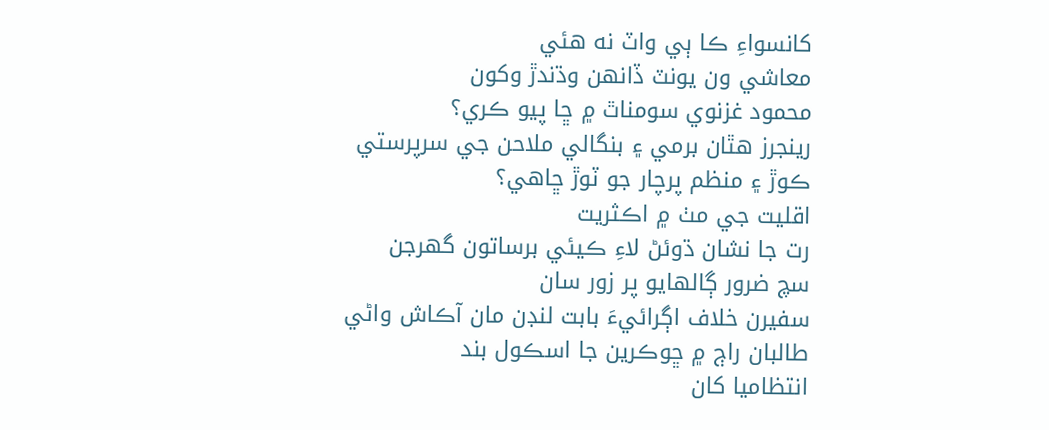کانسواءِ ڪا ٻي واٽ نه هئي
معاشي ون يونٽ ڏانهن وڌندڙ وکون
محمود غزنوي سومناٿ ۾ ڇا پيو ڪري؟
رينجرز هٿان برمي ۽ بنگالي ملاحن جي سرپرستي
ڪوڙ ۽ منظم پرچار جو ٽوڙ ڇاهي؟
اقليت جي مٺ ۾ اڪثريت
رت جا نشان ڌوئڻ لاءِ ڪيئي برساتون گهرجن
سچ ضرور ڳالهايو پر زور سان
سفيرن خلاف اڳرائيءَ بابت لنڊن مان آڪاش واڻي
طالبان راڄ ۾ ڇوڪرين جا اسڪول بند
انتظاميا کان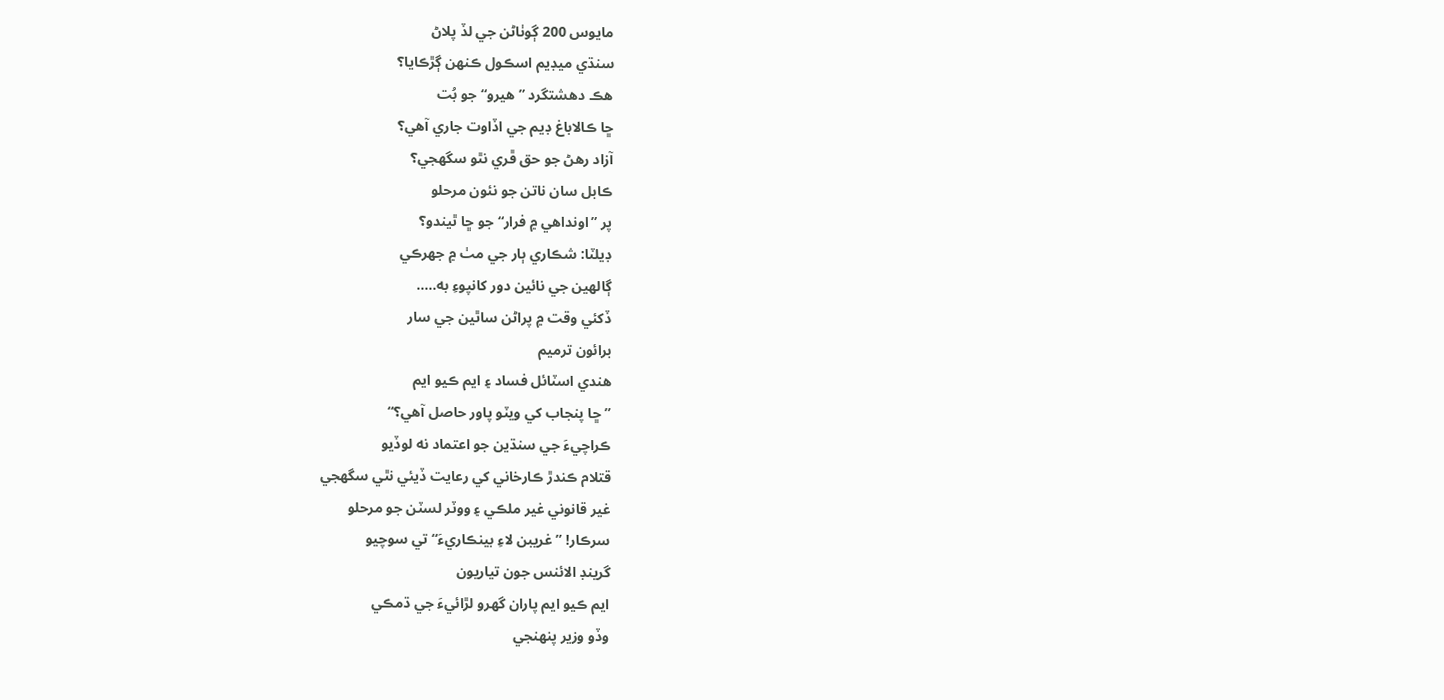مايوس 200 ڳوٺاڻن جي لڏ پلاڻ
سنڌي ميڊيم اسڪول ڪنهن ڳڙڪايا؟
هڪ دهشتگرد ”هيرو“ جو بُت
ڇا ڪالاباغ ڊيم جي اڏاوت جاري آهي؟
آزاد رهڻ جو حق ڦري نٿو سگهجي؟
ڪابل سان ناتن جو نئون مرحلو
پر ”اونداهي ۾ فرار“ جو ڇا ٿيندو؟
ڊيلٽا: شڪاري ٻار جي مٺ ۾ جهرڪي
ڳالهين جي نائين دور کانپوءِ به.....
ڏکئي وقت ۾ پراڻن ساٿين جي سار
برائون ترميم
هندي اسٽائل فساد ۽ ايم ڪيو ايم
”ڇا پنجاب کي ويٽو پاور حاصل آهي؟“
ڪراچيءَ جي سنڌين جو اعتماد نه لوڏيو
قتلام ڪندڙ ڪارخاني کي رعايت ڏيئي نٿي سگهجي
غير قانوني غير ملڪي ۽ ووٽر لسٽن جو مرحلو
سرڪار! ”غريبن لاءِ بينڪاريءَ“ تي سوچيو
گرينڊ الائنس جون تياريون
ايم ڪيو ايم پاران گهرو لڙائيءَ جي ڌمڪي
وڏو وزير پنهنجي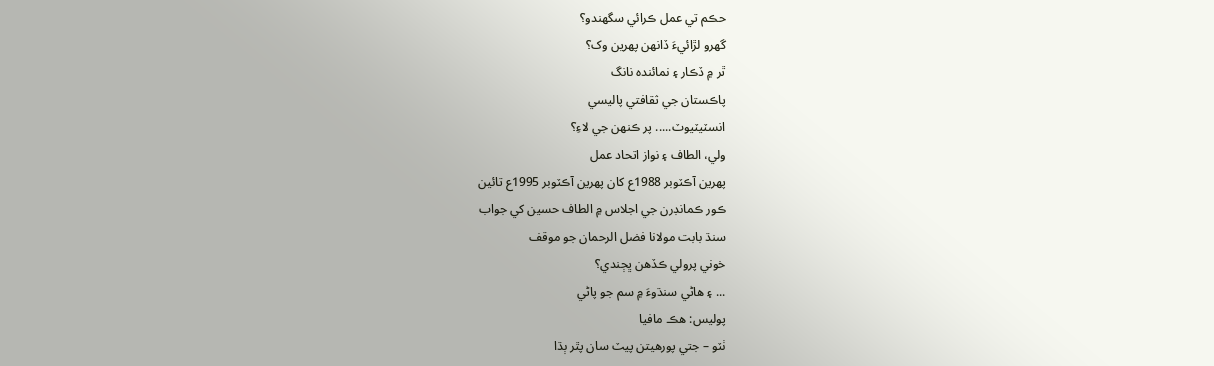حڪم تي عمل ڪرائي سگهندو؟
گهرو لڙائيءَ ڏانهن پهرين وک؟
ٿر ۾ ڏڪار ۽ نمائنده نانگ
پاڪستان جي ثقافتي پاليسي
انسٽيٽيوٽ..... پر ڪنهن جي لاءِ؟
ولي، الطاف ۽ نواز اتحاد عمل
پهرين آڪٽوبر 1988ع کان پهرين آڪٽوبر 1995ع تائين
ڪور ڪمانڊرن جي اجلاس ۾ الطاف حسين کي جواب
سنڌ بابت مولانا فضل الرحمان جو موقف
خوني پرولي ڪڏهن ڀڄندي؟
... ۽ هاڻي سنڌوءَ ۾ سم جو پاڻي
پوليس: هڪ مافيا
ٺٽو – جتي پورهيتن پيٽ سان پٿر ٻڌا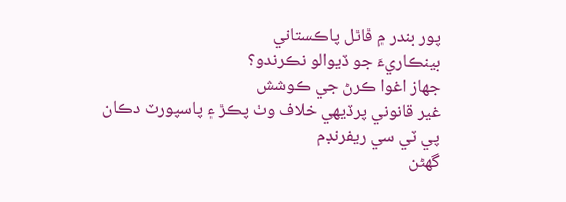پور بندر ۾ ڦاٿل پاڪستاني
بينڪاريءَ جو ڏيوالو نڪرندو؟
جهاز اغوا ڪرڻ جي ڪوشش
غير قانوني پرڏيهي خلاف وٺ پڪڙ ۽ پاسپورٽ دڪان
پي ٽي سي ريفرنڊم
گهڻن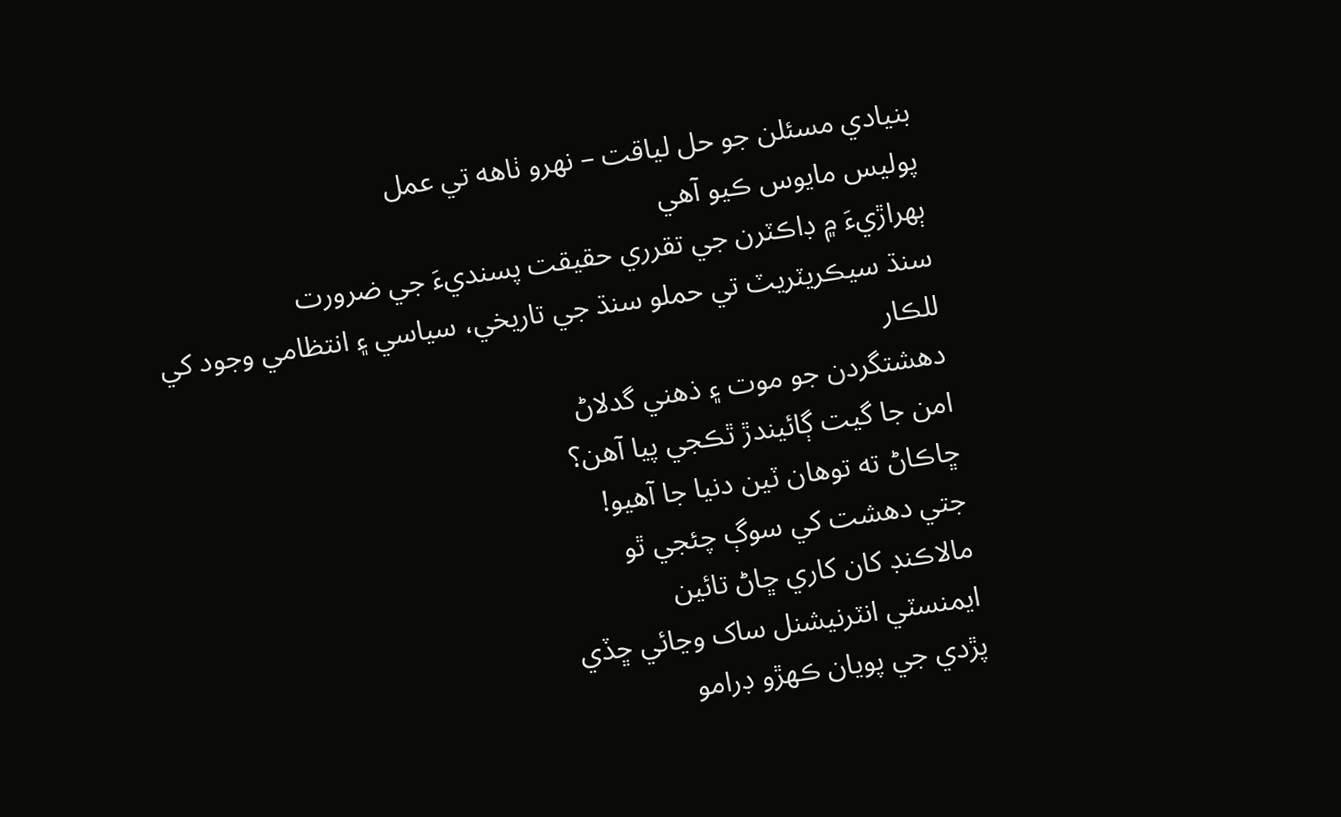بنيادي مسئلن جو حل لياقت – نهرو ٺاهه تي عمل
پوليس مايوس ڪيو آهي
ٻهراڙيءَ ۾ ڊاڪٽرن جي تقرري حقيقت پسنديءَ جي ضرورت
سنڌ سيڪريٽريٽ تي حملو سنڌ جي تاريخي، سياسي ۽ انتظامي وجود کي للڪار
دهشتگردن جو موت ۽ ذهني گدلاڻ
امن جا گيت ڳائيندڙ ٿڪجي پيا آهن؟
ڇاڪاڻ ته توهان ٽين دنيا جا آهيو!
جتي دهشت کي سوڳ چئجي ٿو
مالاڪنڊ کان کاري ڇاڻ تائين
ايمنسٽي انٽرنيشنل ساک وڃائي ڇڏي
پڙدي جي پويان ڪهڙو ڊرامو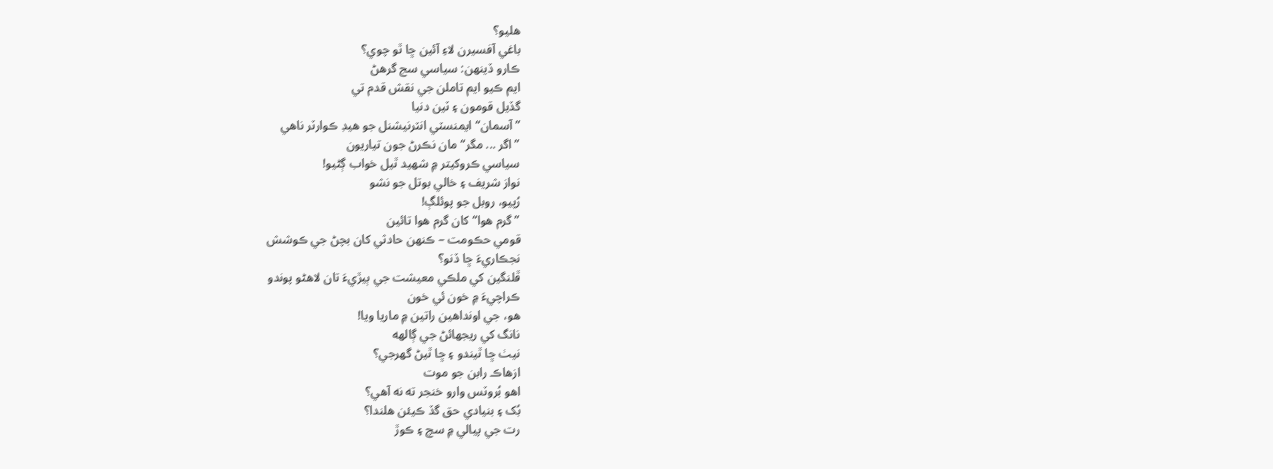هليو؟
باغي آفسيرن لاءِ آئين ڇا ٿو چوي؟
ڪارو ڏينهن: سياسي سج گرهڻ
ايم ڪيو ايم تاملن جي نقش قدم تي
گڏيل قومون ۽ ٽين دنيا
”آسمان“ ايمنسٽي انٽرنيشنل جو هيڊ ڪوارٽر ناهي
”اگر ... مگر“ مان نڪرڻ جون تياريون
سياسي ڪروکيتر ۾ شهيد ٿيل خواب ڳڻيو!
نواز شريف ۽ خالي بوتل جو نشو
رُپيو، روبل جو پوئلڳ!
”گرم هوا“ کان گرم هوا تائين
قومي حڪومت – ڪنهن حادثي کان بچڻ جي ڪوشش
نجڪاريءَ ڇا ڏنو؟
ڦلنگين کي ملڪي معيشت جي ٻيڙيءَ تان لاهڻو پوندو
ڪراچيءَ ۾ خون ئي خون
هو، جي اونداهين راتين ۾ ماريا ويا!
نانگ کي ريجهائڻ جي ڳالهه
نيٺ ڇا ٿيندو ۽ ڇا ٿيڻ گهرجي؟
ازهاڪ رابن جو موت
اهو بُروٽس وارو خنجر ته نه آهي؟
بُک ۽ بنيادي حق گڏ ڪيئن هلندا؟
رت جي پيالي ۾ سچ ۽ ڪوڙ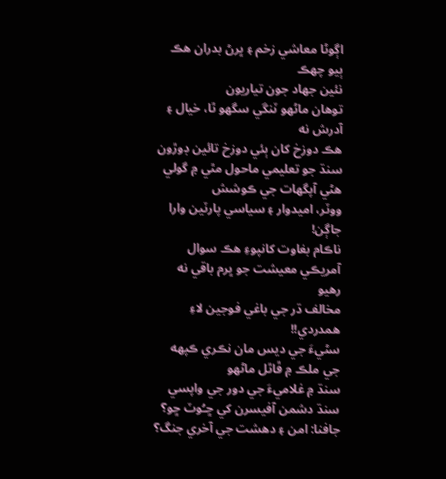اڳوڻا معاشي زخم ۽ ڀرڻ بدران هڪ ٻيو چهڪ
نئين جهاد جون تياريون
توهان ماڻهو ٽنگي سگهو ٿا، خيال ۽ آدرش نه
هڪ دوزخ کان ٻئي دوزخ تائين ڊوڙون
سنڌ جو تعليمي ماحول مٿي ۾ گولي هڻي آپگهات جي ڪوشش
ووٽر، اميدوار ۽ سياسي پارٽين وارا جاڳن!
ناڪام بغاوت کانپوءِ هڪ سوال
آمريڪي معيشت جو ڀرم باقي نه رهيو
مخالف ڌر جي باغي فوجين لاءِ همدردي!!
سڻيءَ جي ديس مان نڪري ڪپهه جي ملڪ ۾ ڦاٿل ماڻهو
سنڌ ۾ غلاميءَ جي دور جي واپسي
سنڌ دشمن آفيسرن کي ڇـُوٽ ڇو؟
جافنا: امن ۽ دهشت جي آخري جنگ؟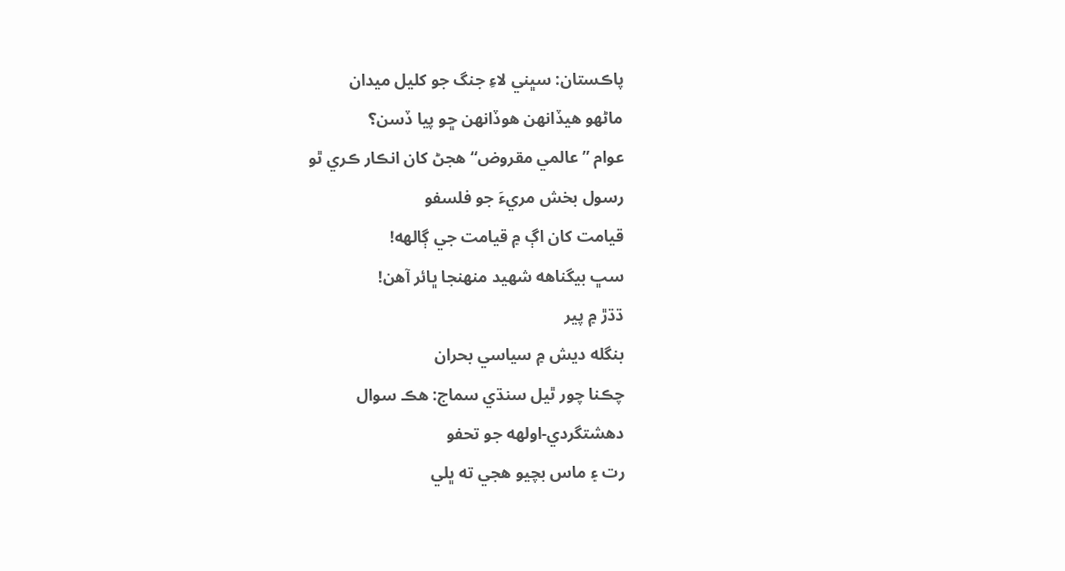پاڪستان: سڀني لاءِ جنگ جو کليل ميدان
ماڻهو هيڏانهن هوڏانهن ڇو پيا ڏسن؟
عوام ”عالمي مقروض“ هجڻ کان انڪار ڪري ٿو
رسول بخش مريءَ جو فلسفو
قيامت کان اڳ ۾ قيامت جي ڳالهه!
سڀ بيگناهه شهيد منهنجا ڀائر آهن!
ڌڌڙ ۾ پير
بنگله ديش ۾ سياسي بحران
چڪنا چور ٿيل سنڌي سماج: هڪ سوال
دهشتگردي-اولهه جو تحفو
رت ۽ ماس بچيو هجي ته ڀلي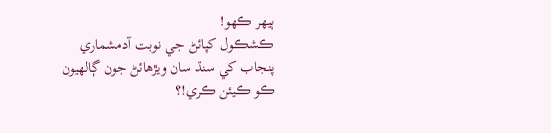ٻيهر ڪهو!
ڪشڪول کپائڻ جي نوبت آدمشماري
پنجاب کي سنڌ سان ويڙهائڻ جون ڳالهيون
ڪو ڪيئن ڪري!؟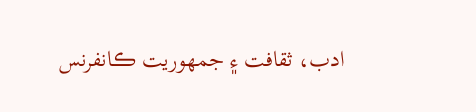ادب، ثقافت ۽ جمهوريت ڪانفرنس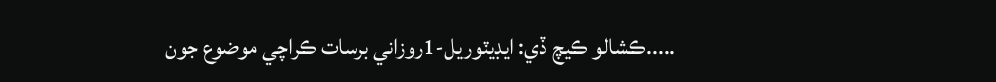.....ڪشالو ڪيچ ڏي: ايڊيٽوريل-1روزاني برسات ڪراچي موضوع جون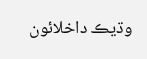وڌيڪ داخلائون